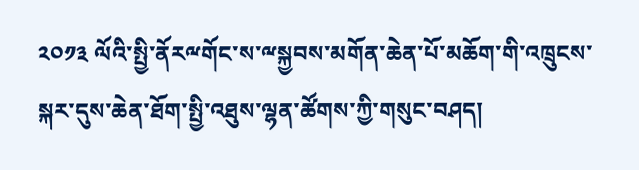༢༠༡༣ ལོའི་སྤྱི་ནོརྋགོང་ས་ྋསྐྱབས་མགོན་ཆེན་པོ་མཆོག་གི་འཁྲུངས་སྐར་དུས་ཆེན་ཐོག་སྤྱི་འཐུས་ལྷན་ཚོགས་ཀྱི་གསུང་བཤད།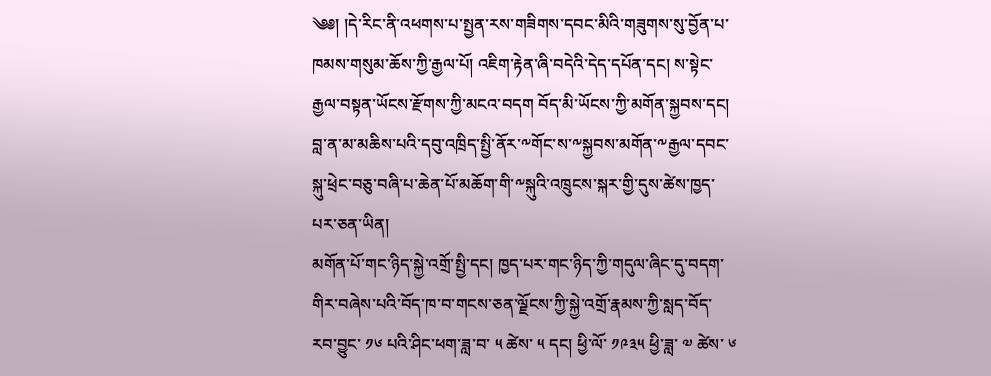༄༅། །དེ་རིང་ནི་འཕགས་པ་སྤྱན་རས་གཟིགས་དབང་མིའི་གཟུགས་སུ་བྱོན་པ་ཁམས་གསུམ་ཆོས་ཀྱི་རྒྱལ་པོ། འཇིག་རྟེན་ཞི་བདེའི་དེད་དཔོན་དང། ས་སྟེང་རྒྱལ་བསྟན་ཡོངས་རྫོགས་ཀྱི་མངའ་བདག བོད་མི་ཡོངས་ཀྱི་མགོན་སྐྱབས་དང། བླ་ན་མ་མཆིས་པའི་དབུ་འཁྲིད་སྤྱི་ནོར་༸གོང་ས་༸སྐྱབས་མགོན་༸རྒྱལ་དབང་སྐུ་ཕྲེང་བཅུ་བཞི་པ་ཆེན་པོ་མཆོག་གི་༸སྐུའི་འཁྲུངས་སྐར་གྱི་དུས་ཚེས་ཁྱད་པར་ཅན་ཡིན།
མགོན་པོ་གང་ཉིད་སྐྱེ་འགྲོ་སྤྱི་དང། ཁྱད་པར་གང་ཉིད་ཀྱི་གདུལ་ཞིང་དུ་བདག་གིར་བཞེས་པའི་བོད་ཁ་བ་གངས་ཅན་ལྗོངས་ཀྱི་སྐྱེ་འགྲོ་རྣམས་ཀྱི་སླད་བོད་རབ་བྱུང་ ༡༦ པའི་ཤིང་ཕག་ཟླ་བ་ ༥ ཚེས་ ༥ དང། ཕྱི་ལོ་ ༡༩༣༥ ཕྱི་ཟླ་ ༧ ཚེས་ ༦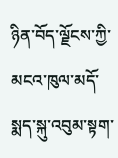ཉིན་བོད་ལྗོངས་ཀྱི་མངའ་ཁུལ་མདོ་སྨད་སྐུ་འབུམ་སྟག་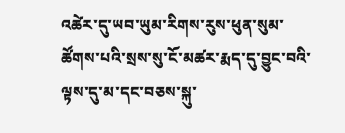འཚེར་དུ་ཡབ་ཡུམ་རིགས་རུས་ཕུན་སུམ་ཚོགས་པའི་སྲས་སུ་ངོ་མཚར་རྨད་དུ་བྱུང་བའི་ལྟས་དུ་མ་དང་བཅས་སྐུ་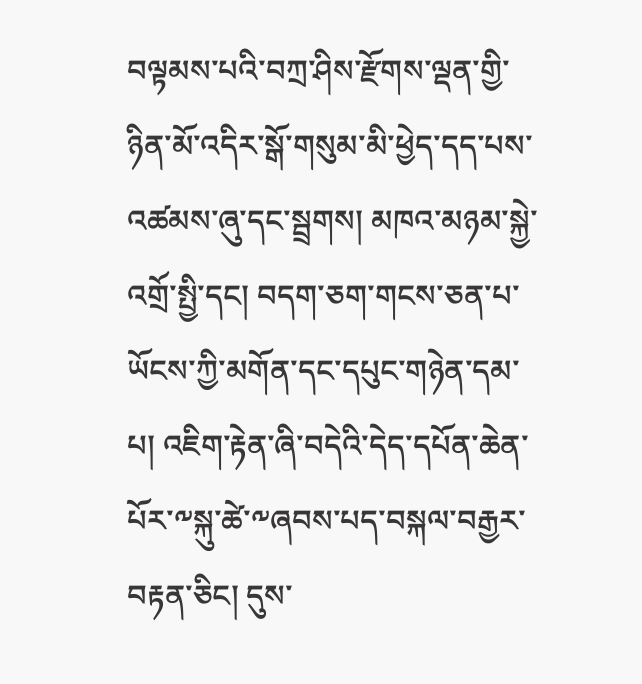བལྟམས་པའི་བཀྲ་ཤིས་རྫོགས་ལྡན་གྱི་ཉིན་མོ་འདིར་སྒོ་གསུམ་མི་ཕྱེད་དད་པས་འཚམས་ཞུ་དང་སྦྲགས། མཁའ་མཉམ་སྐྱེ་འགྲོ་སྤྱི་དང། བདག་ཅག་གངས་ཅན་པ་ཡོངས་ཀྱི་མགོན་དང་དཔུང་གཉེན་དམ་པ། འཇིག་རྟེན་ཞི་བདེའི་དེད་དཔོན་ཆེན་པོར་༸སྐུ་ཚེ་༸ཞབས་པད་བསྐལ་བརྒྱར་བརྟན་ཅིང། དུས་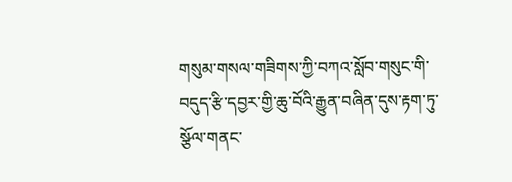གསུམ་གསལ་གཟིགས་ཀྱི་བཀའ་སློབ་གསུང་གི་བདུད་རྩི་དབྱར་གྱི་ཆུ་བོའི་རྒྱུན་བཞིན་དུས་རྟག་ཏུ་སྩོལ་གནང་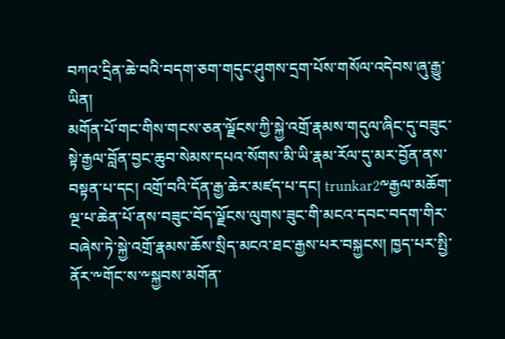བཀའ་དྲིན་ཆེ་བའི་བདག་ཅག་གདུང་ཤུགས་དྲག་པོས་གསོལ་འདེབས་ཞུ་རྒྱུ་ཡིན།
མགོན་པོ་གང་གིས་གངས་ཅན་ལྗོངས་ཀྱི་སྐྱེ་འགྲོ་རྣམས་གདུལ་ཞིང་དུ་བཟུང་སྟེ་རྒྱལ་བློན་བྱང་ཆུབ་སེམས་དཔའ་སོགས་མི་ཡི་རྣམ་རོལ་དུ་མར་བྱོན་ནས་བསྟན་པ་དང། འགྲོ་བའི་དོན་རྒྱ་ཆེར་མཛད་པ་དང། trunkar2༸རྒྱལ་མཆོག་ལྔ་པ་ཆེན་པོ་ནས་བཟུང་བོད་ལྗོངས་ལུགས་ཟུང་གི་མངའ་དབང་བདག་གིར་བཞེས་ཏེ་སྐྱེ་འགྲོ་རྣམས་ཆོས་སྲིད་མངའ་ཐང་རྒྱས་པར་བསྐྱངས། ཁྱད་པར་སྤྱི་ནོར་༸གོང་ས་༸སྐྱབས་མགོན་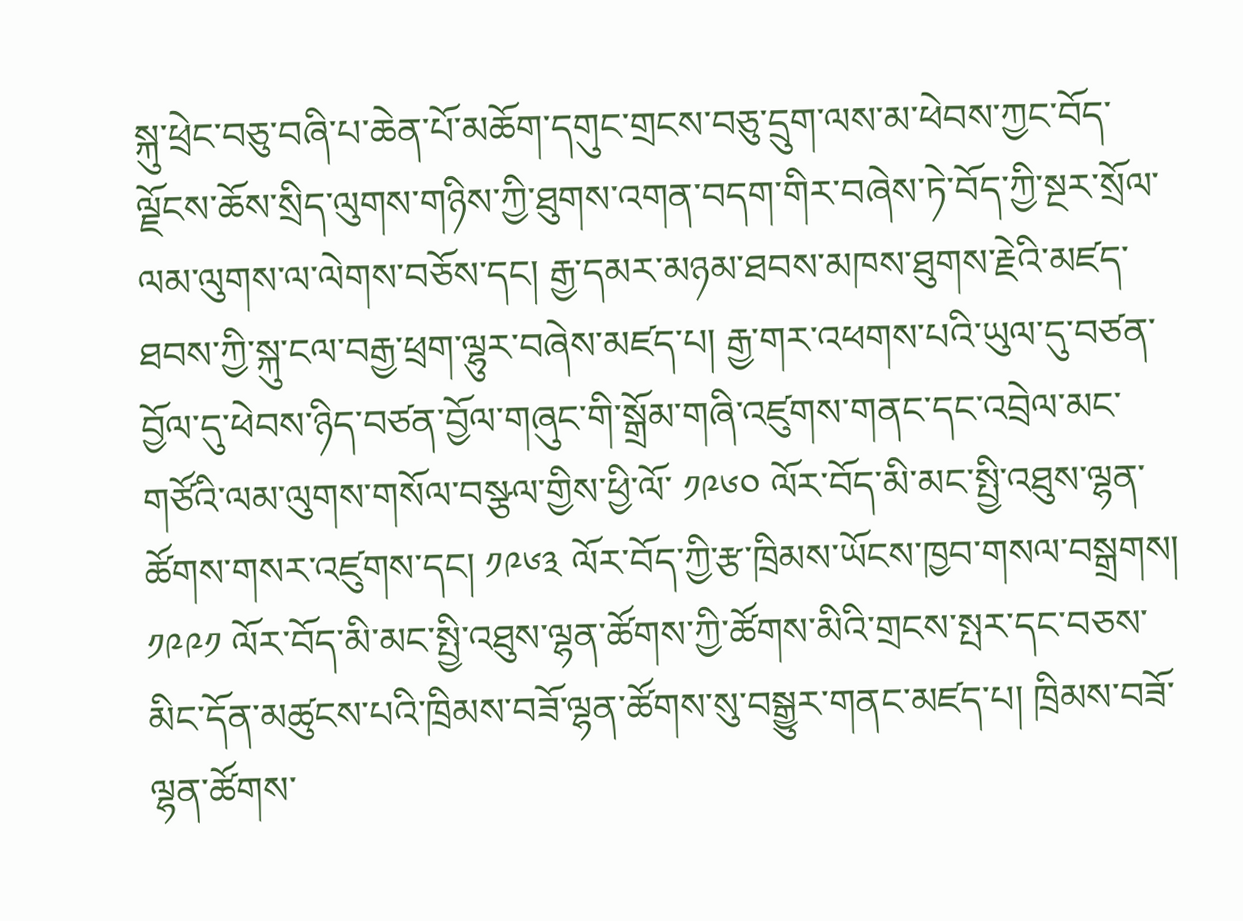སྐུ་ཕྲེང་བཅུ་བཞི་པ་ཆེན་པོ་མཆོག་དགུང་གྲངས་བཅུ་དྲུག་ལས་མ་ཕེབས་ཀྱང་བོད་ལྗོངས་ཆོས་སྲིད་ལུགས་གཉིས་ཀྱི་ཐུགས་འགན་བདག་གིར་བཞེས་ཏེ་བོད་ཀྱི་སྔར་སྲོལ་ལམ་ལུགས་ལ་ལེགས་བཅོས་དང། རྒྱ་དམར་མཉམ་ཐབས་མཁས་ཐུགས་རྗེའི་མཛད་ཐབས་ཀྱི་སྐུ་ངལ་བརྒྱ་ཕྲག་ལྷུར་བཞེས་མཛད་པ། རྒྱ་གར་འཕགས་པའི་ཡུལ་དུ་བཙན་བྱོལ་དུ་ཕེབས་ཉིད་བཙན་བྱོལ་གཞུང་གི་སྒྲོམ་གཞི་འཛུགས་གནང་དང་འབྲེལ་མང་གཙོའི་ལམ་ལུགས་གསོལ་བསྩལ་གྱིས་ཕྱི་ལོ་ ༡༩༦༠ ལོར་བོད་མི་མང་སྤྱི་འཐུས་ལྷན་ཚོགས་གསར་འཛུགས་དང། ༡༩༦༣ ལོར་བོད་ཀྱི་རྩ་ཁྲིམས་ཡོངས་ཁྱབ་གསལ་བསྒྲགས། ༡༩༩༡ ལོར་བོད་མི་མང་སྤྱི་འཐུས་ལྷན་ཚོགས་ཀྱི་ཚོགས་མིའི་གྲངས་སྤར་དང་བཅས་མིང་དོན་མཚུངས་པའི་ཁྲིམས་བཟོ་ལྷན་ཚོགས་སུ་བསྒྱུར་གནང་མཛད་པ། ཁྲིམས་བཟོ་ལྷན་ཚོགས་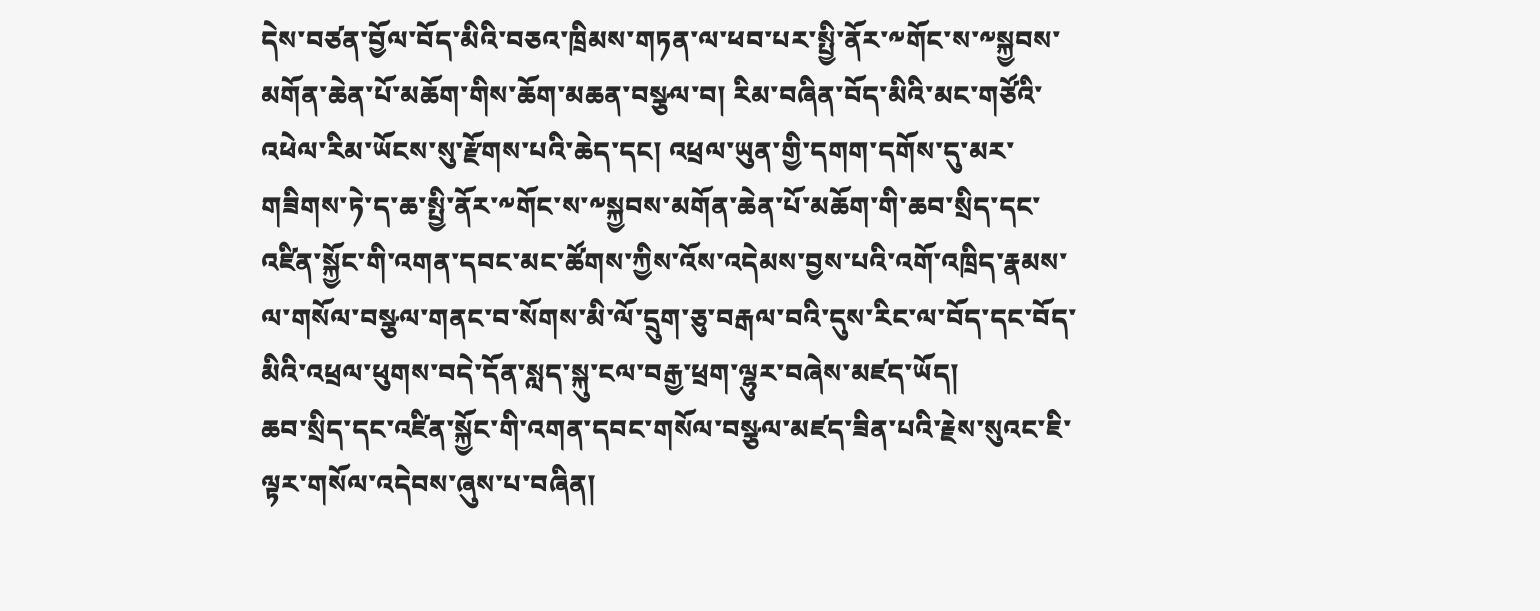དེས་བཙན་བྱོལ་བོད་མིའི་བཅའ་ཁྲིམས་གཏན་ལ་ཕབ་པར་སྤྱི་ནོར་༸གོང་ས་༸སྐྱབས་མགོན་ཆེན་པོ་མཆོག་གིས་ཆོག་མཆན་བསྩལ་བ། རིམ་བཞིན་བོད་མིའི་མང་གཙོའི་འཕེལ་རིམ་ཡོངས་སུ་རྫོགས་པའི་ཆེད་དང། འཕྲལ་ཡུན་གྱི་དགག་དགོས་དུ་མར་གཟིགས་ཏེ་ད་ཆ་སྤྱི་ནོར་༸གོང་ས་༸སྐྱབས་མགོན་ཆེན་པོ་མཆོག་གི་ཆབ་སྲིད་དང་འཛིན་སྐྱོང་གི་འགན་དབང་མང་ཚོགས་ཀྱིས་འོས་འདེམས་བྱས་པའི་འགོ་འཁྲིད་རྣམས་ལ་གསོལ་བསྩལ་གནང་བ་སོགས་མི་ལོ་དྲུག་ཅུ་བརྒལ་བའི་དུས་རིང་ལ་བོད་དང་བོད་མིའི་འཕྲལ་ཕུགས་བདེ་དོན་སླད་སྐུ་ངལ་བརྒྱ་ཕྲག་ལྷུར་བཞེས་མཛད་ཡོད།
ཆབ་སྲིད་དང་འཛིན་སྐྱོང་གི་འགན་དབང་གསོལ་བསྩལ་མཛད་ཟིན་པའི་རྗེས་སུའང་ཇི་ལྟར་གསོལ་འདེབས་ཞུས་པ་བཞིན།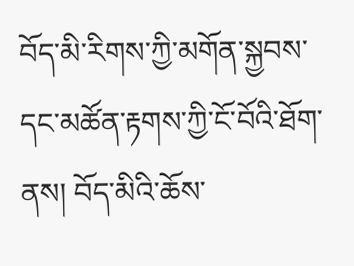བོད་མི་རིགས་ཀྱི་མགོན་སྐྱབས་དང་མཚོན་རྟགས་ཀྱི་ངོ་བོའི་ཐོག་ནས། བོད་མིའི་ཆོས་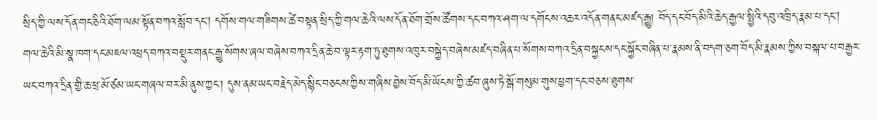སྲིད་ཀྱི་ལས་དོན་གང་ཅིའི་ཐོག་ལམ་སྟོན་བཀའ་སློབ་དང། དགོས་གལ་གཟིགས་ཚེ་བསྟན་སྲིད་ཀྱི་གལ་ཆེའི་ལས་དོན་ཐོག་གྲོས་ཚོགས་དང་བཀའ་ཤག་ལ་དགོངས་འཆར་འདོན་གནང་མཛད་རྒྱུ། བོད་དང་བོད་མིའི་ཆེད་རྒྱལ་སྤྱིའི་དབུ་འཁྲིད་རྣམ་པ་དང། གལ་ཆེའི་མི་སྣ་ཁག་དང་མཇལ་འཕྲད་བཀའ་བསྡུར་གནང་རྒྱུ་སོགས་ཞལ་བཞེས་བཀའ་དྲིན་ཆེ་བ་ལྟར་རྟག་ཏུ་ཐུགས་འཁུར་བསྐྱེད་བཞེས་མཛད་བཞིན་པ་སོགས་བཀའ་དྲིན་བསྐྱངས་དང་སྐྱོང་བཞིན་པ་རྣམས་ནི་བདག་ཅག་བོད་མི་རྣམས་ཀྱིས་བསྐལ་པ་བརྒྱར་ཡང་བཀའ་དྲིན་གྱི་ཆ་ཕྲ་མོ་ཙམ་ཡང་གཞལ་བར་མི་ནུས་ཀྱང་། དུས་ནམ་ཡང་བརྗེད་མེད་སྙིང་བཅངས་ཀྱིས་གཞིས་བྱེས་བོད་མི་ཡོངས་ཀྱི་ཚབ་ཞུས་ཏེ་སྒོ་གསུམ་གུས་ཕྱག་དང་བཅས་ཐུགས་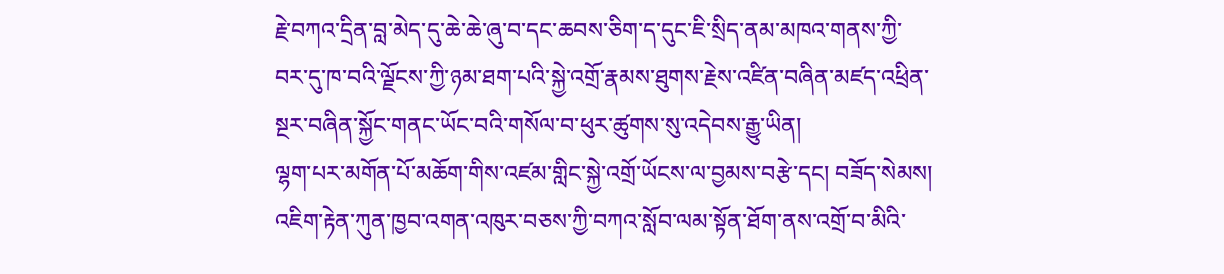རྗེ་བཀའ་དྲིན་བླ་མེད་དུ་ཆེ་ཆེ་ཞུ་བ་དང་ཆབས་ཅིག་ད་དུང་ཇི་སྲིད་ནམ་མཁའ་གནས་ཀྱི་བར་དུ་ཁ་བའི་ལྗོངས་ཀྱི་ཉམ་ཐག་པའི་སྐྱེ་འགྲོ་རྣམས་ཐུགས་རྗེས་འཛིན་བཞིན་མཛད་འཕྲིན་སྔར་བཞིན་སྐྱོང་གནང་ཡོང་བའི་གསོལ་བ་ཕུར་ཚུགས་སུ་འདེབས་རྒྱུ་ཡིན།
ལྷག་པར་མགོན་པོ་མཆོག་གིས་འཛམ་གླིང་སྐྱེ་འགྲོ་ཡོངས་ལ་བྱམས་བརྩེ་དང། བཟོད་སེམས། འཇིག་རྟེན་ཀུན་ཁྱབ་འགན་འཁུར་བཅས་ཀྱི་བཀའ་སློབ་ལམ་སྟོན་ཐོག་ནས་འགྲོ་བ་མིའི་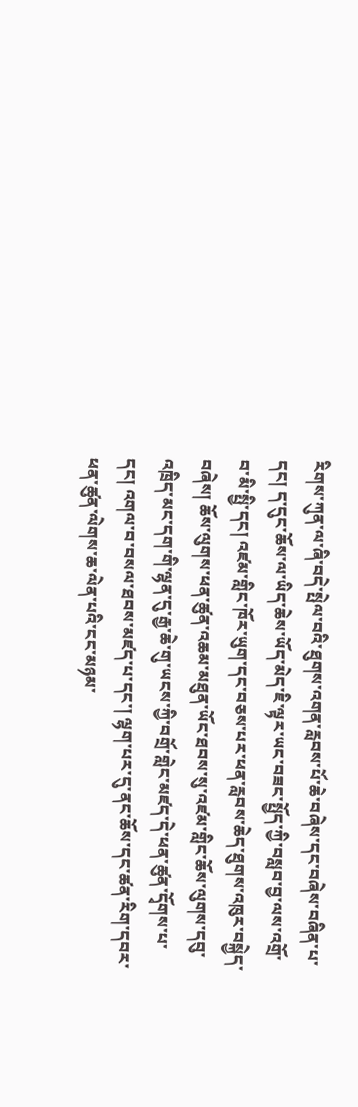རིགས་ཀུན་ལ་ཞི་བདེ་སྤེལ་བའི་ཐུགས་འགན་རླབས་པོ་ཆེ་བཞེས་དང་བཞེས་བཞིན་པ་དང། ད་དུང་ཆོས་ལ་ཡིད་ཆེས་ཡོད་མེད་ཇི་ལྟར་ཡང་བཟང་སྤྱོད་ཀྱི་བསླབ་བྱ་ལས་འགྲོ་བ་མི་སྤྱི་དང། འཛམ་གླིང་ཁོར་ཡུག་དང་བཅས་པར་ཕན་རླབས་ཆེད་ཐུགས་འཁུར་བསྐྱེད་བཞེས། ཆོས་ལུགས་ཕན་ཚུན་འཆམ་མཐུན་ཡོང་ཐབས་སུ་འཛམ་གླིང་ཆོས་ལུགས་དབུ་འཁྲིད་མང་དག་གི་ལྷན་དུ་རྒྱ་ཆེ་གུ་ཡངས་ཀྱི་བགྲོ་གླེང་མཛད་དེ་ཕན་ཚུན་དྭོགས་པ་དང། འགལ་བ་བསལ་ཐབས་མཛད་པ་དང་། ལྷག་པར་དུ་ནང་ཆོས་དང་ཚན་རིག་དབར་ཕན་ཚུན་ལེགས་ཆ་ལེན་པའི་ངང་མཉམ་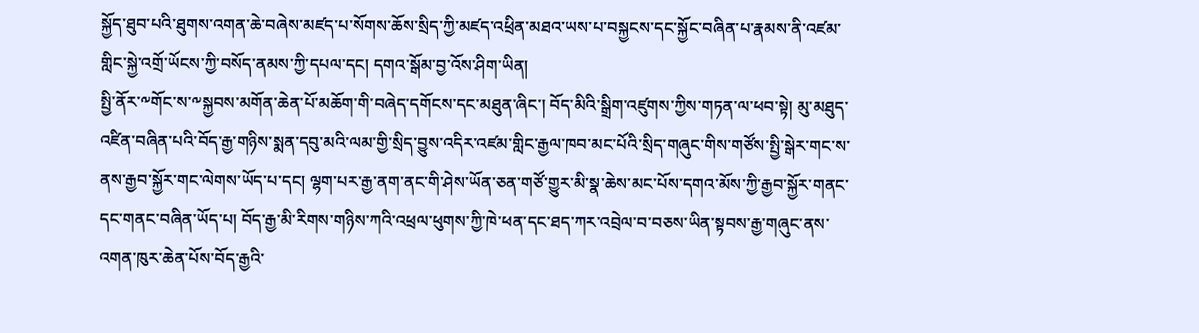སྐྱོད་ཐུབ་པའི་ཐུགས་འགན་ཆེ་བཞེས་མཛད་པ་སོགས་ཆོས་སྲིད་ཀྱི་མཛད་འཕྲིན་མཐའ་ཡས་པ་བསྐྱངས་དང་སྐྱོང་བཞིན་པ་རྣམས་ནི་འཛམ་གླིང་སྐྱེ་འགྲོ་ཡོངས་ཀྱི་བསོད་ནམས་ཀྱི་དཔལ་དང། དགའ་སྒོམ་བྱ་འོས་ཤིག་ཡིན།
སྤྱི་ནོར་༸གོང་ས་༸སྐྱབས་མགོན་ཆེན་པོ་མཆོག་གི་བཞེད་དགོངས་དང་མཐུན་ཞིང་། བོད་མིའི་སྒྲིག་འཛུགས་ཀྱིས་གཏན་ལ་ཕབ་སྟེ། མུ་མཐུད་འཛིན་བཞིན་པའི་བོད་རྒྱ་གཉིས་སྨན་དབུ་མའི་ལམ་གྱི་སྲིད་བྱུས་འདིར་འཛམ་གླིང་རྒྱལ་ཁབ་མང་པོའི་སྲིད་གཞུང་གིས་གཙོས་སྤྱི་སྒེར་གང་ས་ནས་རྒྱབ་སྐྱོར་གང་ལེགས་ཡོད་པ་དང། ལྷག་པར་རྒྱ་ནག་ནང་གི་ཤེས་ཡོན་ཅན་གཙོ་གྱུར་མི་སྣ་ཆེས་མང་པོས་དགའ་མོས་ཀྱི་རྒྱབ་སྐྱོར་གནང་དང་གནང་བཞིན་ཡོད་པ། བོད་རྒྱ་མི་རིགས་གཉིས་ཀའི་འཕྲལ་ཕུགས་ཀྱི་ཁེ་ཕན་དང་ཐད་ཀར་འབྲེལ་བ་བཅས་ཡིན་སྟབས་རྒྱ་གཞུང་ནས་འགན་ཁུར་ཆེན་པོས་བོད་རྒྱའི་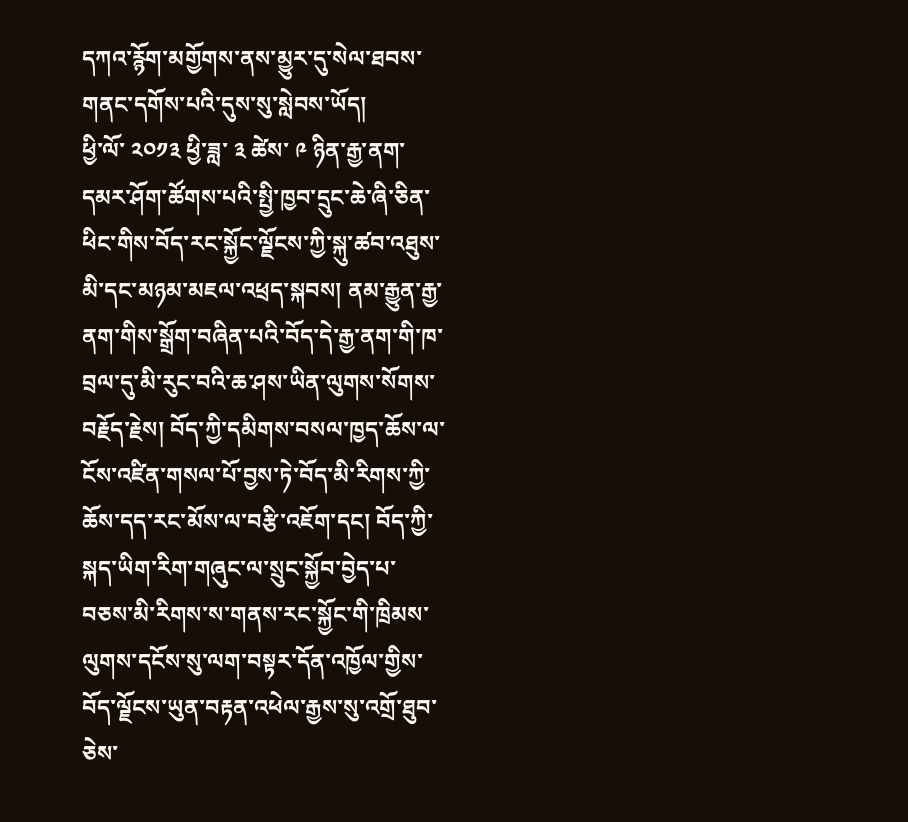དཀའ་རྙོག་མགྱོགས་ནས་མྱུར་དུ་སེལ་ཐབས་གནང་དགོས་པའི་དུས་སུ་སླེབས་ཡོད།
ཕྱི་ལོ་ ༢༠༡༣ ཕྱི་ཟླ་ ༣ ཚེས་ ༩ ཉིན་རྒྱ་ནག་དམར་ཤོག་ཚོགས་པའི་སྤྱི་ཁྱབ་དྲུང་ཆེ་ཞི་ཅིན་ཕིང་གིས་བོད་རང་སྐྱོང་ལྗོངས་ཀྱི་སྐུ་ཚབ་འཐུས་མི་དང་མཉམ་མཇལ་འཕྲད་སྐབས། ནམ་རྒྱུན་རྒྱ་ནག་གིས་སྒྲོག་བཞིན་པའི་བོད་དེ་རྒྱ་ནག་གི་ཁ་བྲལ་དུ་མི་རུང་བའི་ཆ་ཤས་ཡིན་ལུགས་སོགས་བརྗོད་རྗེས། བོད་ཀྱི་དམིགས་བསལ་ཁྱད་ཆོས་ལ་ངོས་འཛིན་གསལ་པོ་བྱས་ཏེ་བོད་མི་རིགས་ཀྱི་ཆོས་དད་རང་མོས་ལ་བརྩི་འཇོག་དང། བོད་ཀྱི་སྐད་ཡིག་རིག་གཞུང་ལ་སྲུང་སྐྱོབ་བྱེད་པ་བཅས་མི་རིགས་ས་གནས་རང་སྐྱོང་གི་ཁྲིམས་ལུགས་དངོས་སུ་ལག་བསྟར་དོན་འཁྱོལ་གྱིས་བོད་ལྗོངས་ཡུན་བརྟན་འཕེལ་རྒྱས་སུ་འགྲོ་ཐུབ་ཅེས་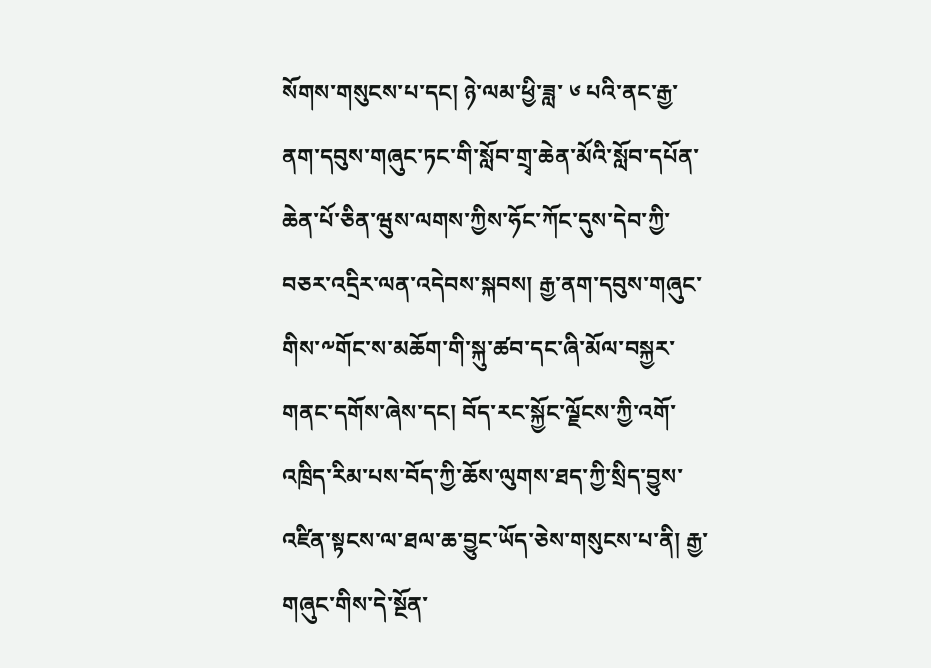སོགས་གསུངས་པ་དང། ཉེ་ལམ་ཕྱི་ཟླ་ ༦ པའི་ནང་རྒྱ་ནག་དབུས་གཞུང་ཏང་གི་སློབ་གྲྭ་ཆེན་མོའི་སློབ་དཔོན་ཆེན་པོ་ཅིན་ཝུས་ལགས་ཀྱིས་ཧོང་ཀོང་དུས་དེབ་ཀྱི་བཅར་འདྲིར་ལན་འདེབས་སྐབས། རྒྱ་ནག་དབུས་གཞུང་གིས་༸གོང་ས་མཆོག་གི་སྐུ་ཚབ་དང་ཞི་མོལ་བསྐྱར་གནང་དགོས་ཞེས་དང། བོད་རང་སྐྱོང་ལྗོངས་ཀྱི་འགོ་འཁྲིད་རིམ་པས་བོད་ཀྱི་ཆོས་ལུགས་ཐད་ཀྱི་སྲིད་བྱུས་འཛིན་སྟངས་ལ་ཐལ་ཆ་བྱུང་ཡོད་ཅེས་གསུངས་པ་ནི། རྒྱ་གཞུང་གིས་དེ་སྔོན་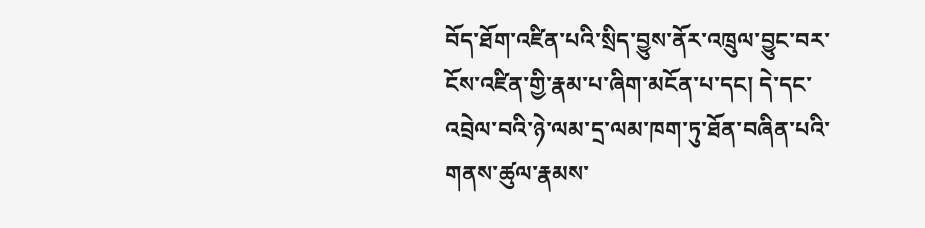བོད་ཐོག་འཛིན་པའི་སྲིད་བྱུས་ནོར་འཁྲུལ་བྱུང་བར་ངོས་འཛིན་གྱི་རྣམ་པ་ཞིག་མངོན་པ་དང། དེ་དང་འབྲེལ་བའི་ཉེ་ལམ་དྲ་ལམ་ཁག་ཏུ་ཐོན་བཞིན་པའི་གནས་ཚུལ་རྣམས་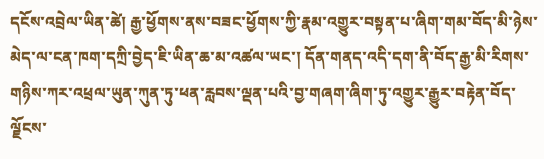དངོས་འབྲེལ་ཡིན་ཚེ། རྒྱ་ཕྱོགས་ནས་བཟང་ཕྱོགས་ཀྱི་རྣམ་འགྱུར་བསྟན་པ་ཞིག་གམ་བོད་མི་ཉེས་མེད་ལ་ངན་ཁག་དཀྲི་བྱེད་ཇི་ཡིན་ཆ་མ་འཚལ་ཡང་། དོན་གནད་འདི་དག་ནི་བོད་རྒྱ་མི་རིགས་གཉིས་ཀར་འཕྲལ་ཡུན་ཀུན་ཏུ་ཕན་རླབས་ལྡན་པའི་བྱ་གཞག་ཞིག་ཏུ་འགྱུར་རྒྱུར་བརྟེན་བོད་ལྗོངས་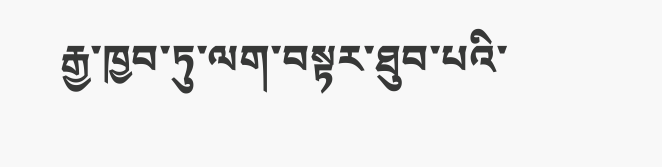རྒྱ་ཁྱབ་ཏུ་ལག་བསྟར་ཐུབ་པའི་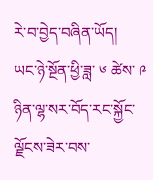རེ་བ་བྱེད་བཞིན་ཡོད།
ཡང་ཉེ་སྔོན་ཕྱི་ཟླ་ ༦ ཚེས་ ༩ ཉིན་ལྷ་སར་བོད་རང་སྐྱོང་ལྗོངས་ཟེར་བས་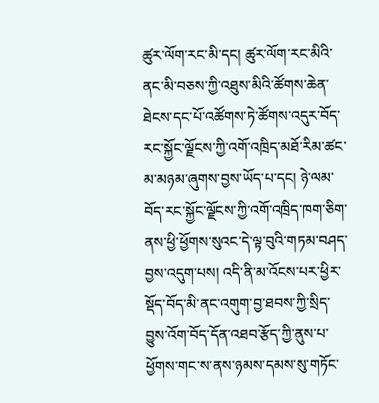ཚུར་ལོག་རང་མི་དང། ཚུར་ལོག་རང་མིའི་ནང་མི་བཅས་ཀྱི་འཐུས་མིའི་ཚོགས་ཆེན་ཐེངས་དང་པོ་འཚོགས་ཏེ་ཚོགས་འདུར་བོད་རང་སྐྱོང་ལྗོངས་ཀྱི་འགོ་འཁྲིད་མཐོ་རིམ་ཚང་མ་མཉམ་ཞུགས་བྱས་ཡོད་པ་དང། ཉེ་ལམ་བོད་རང་སྐྱོང་ལྗོངས་ཀྱི་འགོ་འཁྲིད་ཁག་ཅིག་ནས་ཕྱི་ཕྱོགས་སུའང་དེ་ལྟ་བུའི་གཏམ་བཤད་བྱས་འདུག་པས། འདི་ནི་མ་འོངས་པར་ཕྱིར་སྡོད་བོད་མི་ནང་འགུག་བྱ་ཐབས་ཀྱི་སྲིད་བྱུས་འོག་བོད་དོན་འཐབ་རྩོད་ཀྱི་ནུས་པ་ཕྱོགས་གང་ས་ནས་ཉམས་དམས་སུ་གཏོང་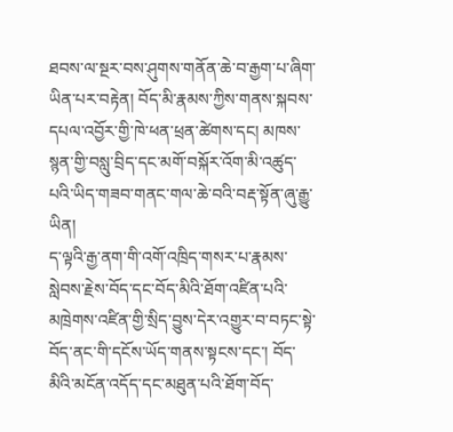ཐབས་ལ་སྔར་བས་ཤུགས་གནོན་ཆེ་བ་རྒྱག་པ་ཞིག་ཡིན་པར་བརྟེན། བོད་མི་རྣམས་ཀྱིས་གནས་སྐབས་དཔལ་འབྱོར་གྱི་ཁེ་ཕན་ཕྲན་ཚེགས་དང། མཁས་སྙན་གྱི་བསླུ་བྲིད་དང་མགོ་བསྐོར་འོག་མི་འཚུད་པའི་ཡིད་གཟབ་གནང་གལ་ཆེ་བའི་བརྡ་སྟོན་ཞུ་རྒྱུ་ཡིན།
ད་ལྟའི་རྒྱ་ནག་གི་འགོ་འཁྲིད་གསར་པ་རྣམས་སླེབས་རྗེས་བོད་དང་བོད་མིའི་ཐོག་འཛིན་པའི་མཁྲེགས་འཛིན་གྱི་སྲིད་བྱུས་དེར་འགྱུར་བ་བཏང་སྟེ་བོད་ནང་གི་དངོས་ཡོད་གནས་སྟངས་དང་། བོད་མིའི་མངོན་འདོད་དང་མཐུན་པའི་ཐོག་བོད་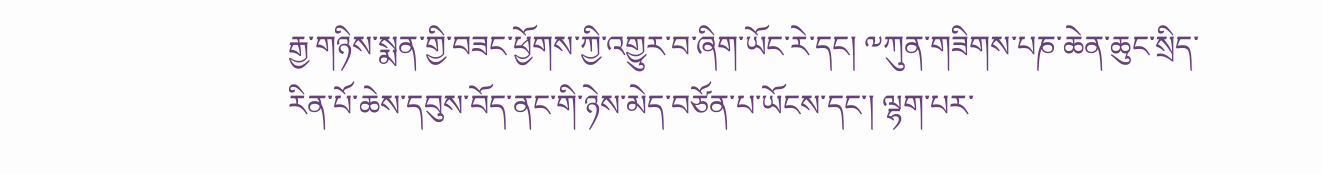རྒྱ་གཉིས་སྨན་གྱི་བཟང་ཕྱོགས་ཀྱི་འགྱུར་བ་ཞིག་ཡོང་རེ་དང། ༸ཀུན་གཟིགས་པཎ་ཆེན་ཆུང་སྲིད་རིན་པོ་ཆེས་དབུས་བོད་ནང་གི་ཉེས་མེད་བཙོན་པ་ཡོངས་དང་། ལྷག་པར་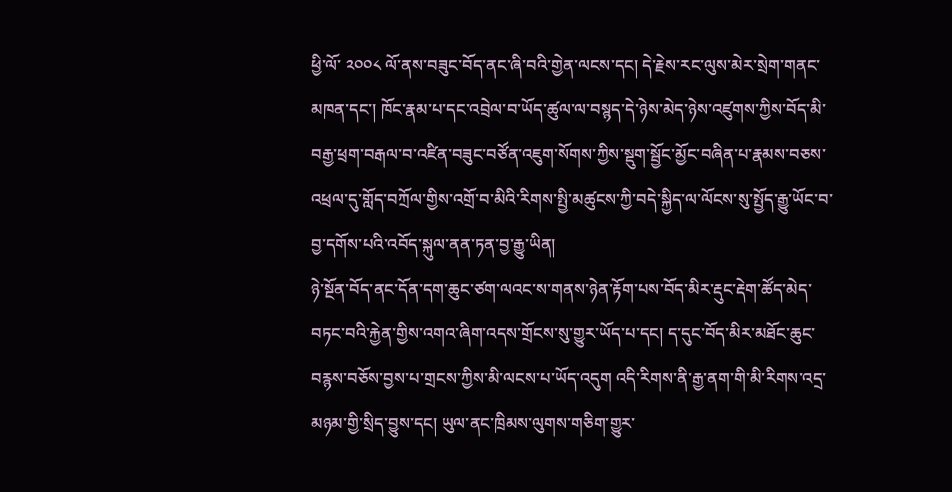ཕྱི་ལོ་ ༢༠༠༨ ལོ་ནས་བཟུང་བོད་ནང་ཞི་བའི་གྱེན་ལངས་དང། དེ་རྗེས་རང་ལུས་མེར་སྲེག་གནང་མཁན་དང་། ཁོང་རྣམ་པ་དང་འབྲེལ་བ་ཡོད་ཚུལ་ལ་བསྙད་དེ་ཉེས་མེད་ཉེས་འཛུགས་ཀྱིས་བོད་མི་བརྒྱ་ཕྲག་བརྒལ་བ་འཛིན་བཟུང་བཙོན་འཇུག་སོགས་ཀྱིས་སྡུག་སྦྱོང་མྱོང་བཞིན་པ་རྣམས་བཅས་འཕྲལ་དུ་གློད་བཀྲོལ་གྱིས་འགྲོ་བ་མིའི་རིགས་སྤྱི་མཚུངས་ཀྱི་བདེ་སྐྱིད་ལ་ལོངས་སུ་སྤྱོད་རྒྱུ་ཡོང་བ་བྱ་དགོས་པའི་འབོད་སྐུལ་ནན་ཏན་བྱ་རྒྱུ་ཡིན།
ཉེ་སྔོན་བོད་ནང་དོན་དག་ཆུང་ཙག་ལའང་ས་གནས་ཉེན་རྟོག་པས་བོད་མིར་རྡུང་རྡེག་ཚོད་མེད་བཏང་བའི་རྐྱེན་གྱིས་འགའ་ཞིག་འདས་གྲོངས་སུ་གྱུར་ཡོད་པ་དང། ད་དུང་བོད་མིར་མཐོང་ཆུང་བརྙས་བཅོས་བྱས་པ་གྲངས་ཀྱིས་མི་ལངས་པ་ཡོད་འདུག འདི་རིགས་ནི་རྒྱ་ནག་གི་མི་རིགས་འདྲ་མཉམ་གྱི་སྲིད་བྱུས་དང། ཡུལ་ནང་ཁྲིམས་ལུགས་གཅིག་གྱུར་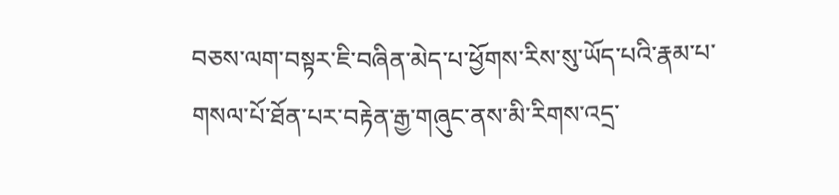བཅས་ལག་བསྟར་ཇི་བཞིན་མེད་པ་ཕྱོགས་རིས་སུ་ཡོད་པའི་རྣམ་པ་གསལ་པོ་ཐོན་པར་བརྟེན་རྒྱ་གཞུང་ནས་མི་རིགས་འདྲ་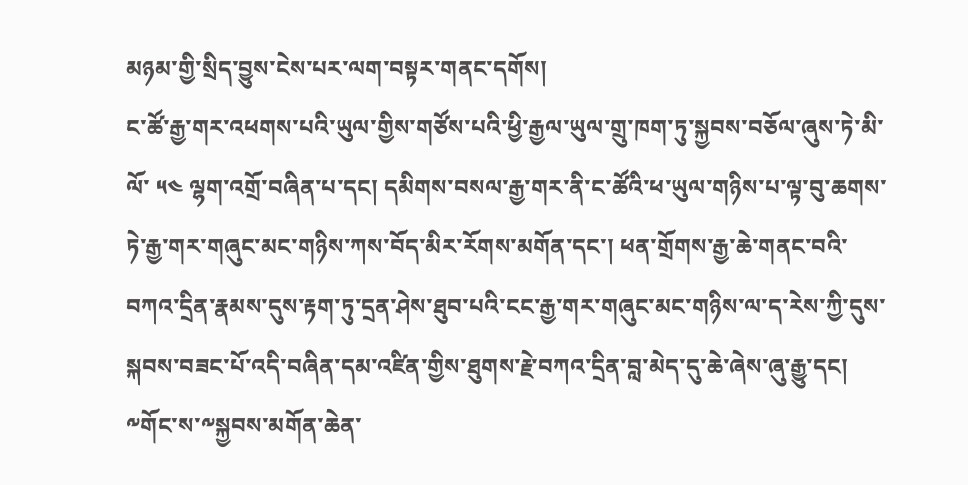མཉམ་གྱི་སྲིད་བྱུས་ངེས་པར་ལག་བསྟར་གནང་དགོས།
ང་ཚོ་རྒྱ་གར་འཕགས་པའི་ཡུལ་གྱིས་གཙོས་པའི་ཕྱི་རྒྱལ་ཡུལ་གྲུ་ཁག་ཏུ་སྐྱབས་བཅོལ་ཞུས་ཏེ་མི་ལོ་ ༥༤ ལྷག་འགྲོ་བཞིན་པ་དང། དམིགས་བསལ་རྒྱ་གར་ནི་ང་ཚོའི་ཕ་ཡུལ་གཉིས་པ་ལྟ་བུ་ཆགས་ཏེ་རྒྱ་གར་གཞུང་མང་གཉིས་ཀས་བོད་མིར་རོགས་མགོན་དང་། ཕན་གྲོགས་རྒྱ་ཆེ་གནང་བའི་བཀའ་དྲིན་རྣམས་དུས་རྟག་ཏུ་དྲན་ཤེས་ཐུབ་པའི་ངང་རྒྱ་གར་གཞུང་མང་གཉིས་ལ་ད་རེས་ཀྱི་དུས་སྐབས་བཟང་པོ་འདི་བཞིན་དམ་འཛིན་གྱིས་ཐུགས་རྗེ་བཀའ་དྲིན་བླ་མེད་དུ་ཆེ་ཞེས་ཞུ་རྒྱུ་དང། ༸གོང་ས་༸སྐྱབས་མགོན་ཆེན་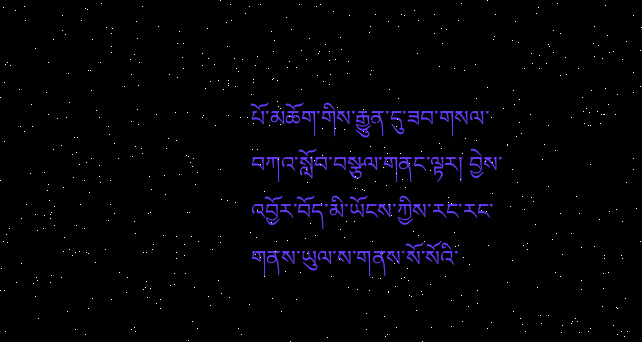པོ་མཆོག་གིས་རྒྱུན་དུ་ཟབ་གསལ་བཀའ་སློབ་བསྩལ་གནང་ལྟར། བྱེས་འབྱོར་བོད་མི་ཡོངས་ཀྱིས་རང་རང་གནས་ཡུལ་ས་གནས་སོ་སོའི་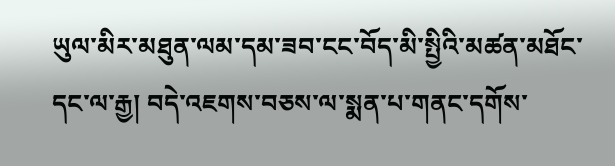ཡུལ་མིར་མཐུན་ལམ་དམ་ཟབ་ངང་བོད་མི་སྤྱིའི་མཚན་མཐོང་དང་ལ་རྒྱ། བདེ་འཇགས་བཅས་ལ་སྨན་པ་གནང་དགོས་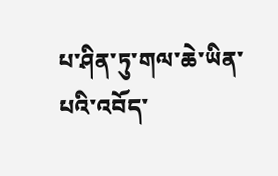པ་ཤིན་ཏུ་གལ་ཆེ་ཡིན་པའི་འབོད་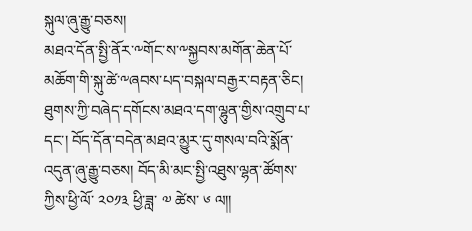སྐུལ་ཞུ་རྒྱུ་བཅས།
མཐའ་དོན་སྤྱི་ནོར་༸གོང་ས་༸སྐྱབས་མགོན་ཆེན་པོ་མཆོག་གི་སྐུ་ཚེ་༸ཞབས་པད་བསྐལ་བརྒྱར་བརྟན་ཅིང། ཐུགས་ཀྱི་བཞེད་དགོངས་མཐའ་དག་ལྷུན་གྱིས་འགྲུབ་པ་དང་། བོད་དོན་བདེན་མཐའ་མྱུར་དུ་གསལ་བའི་སྨོན་འདུན་ཞུ་རྒྱུ་བཅས། བོད་མི་མང་སྤྱི་འཐུས་ལྷན་ཚོགས་ཀྱིས་ཕྱི་ལོ་ ༢༠༡༣ ཕྱི་ཟླ་ ༧ ཚེས་ ༦ ལ།།